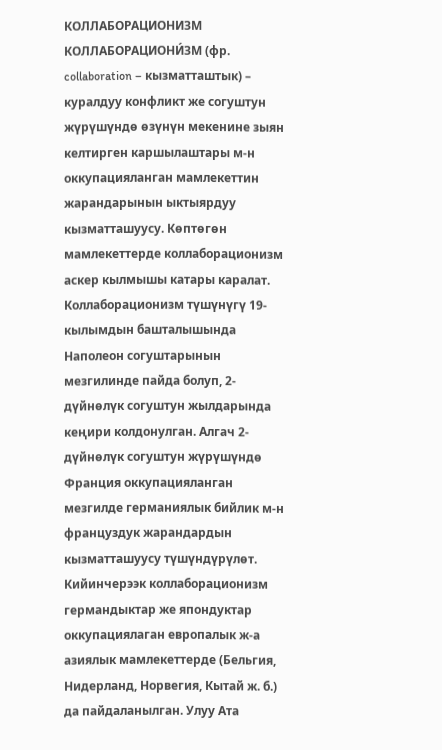КОЛЛАБОРАЦИОНИЗМ
КОЛЛАБОРАЦИОНИ́ЗМ (фр. collaboration – кызматташтык) – куралдуу конфликт же согуштун жүрүшүндө өзүнүн мекенине зыян келтирген каршылаштары м-н оккупацияланган мамлекеттин жарандарынын ыктыярдуу кызматташуусу. Көптөгөн мамлекеттерде коллаборационизм аскер кылмышы катары каралат. Коллаборационизм түшүнүгү 19-кылымдын башталышында Наполеон согуштарынын мезгилинде пайда болуп, 2-дүйнөлүк согуштун жылдарында кеңири колдонулган. Алгач 2-дүйнөлүк согуштун жүрүшүндө Франция оккупацияланган мезгилде германиялык бийлик м-н француздук жарандардын кызматташуусу түшүндүрүлөт. Кийинчерээк коллаборационизм германдыктар же япондуктар оккупациялаган европалык ж-а азиялык мамлекеттерде (Бельгия, Нидерланд, Норвегия, Кытай ж. б.) да пайдаланылган. Улуу Ата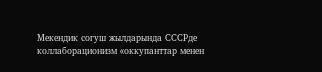Мекендик согуш жылдарында СССРде коллаборационизм «оккупанттар менен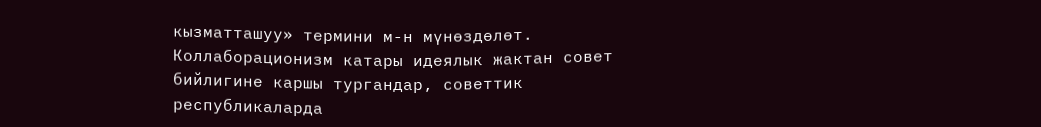кызматташуу» термини м-н мүнөздөлөт. Коллаборационизм катары идеялык жактан совет бийлигине каршы тургандар, советтик республикаларда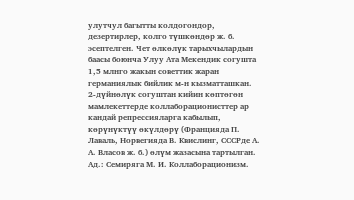улутчул багытты колдогондор, дезертирлер, колго түшкөндөр ж. б. эсептелген. Чет өлкөлүк тарыхчылардын баасы боюнча Улуу Ата Мекендик согушта 1,5 млнго жакын советтик жаран германиялык бийлик м-н кызматташкан. 2-дүйнөлүк согуштан кийин көптөгөн мамлекеттерде коллаборационисттер ар кандай репрессияларга кабылып, көрүнүктүү өкүлдөрү (Францияда П. Лаваль, Норвегияда В. Квислинг, СССРде А. А. Власов ж. б.) өлүм жазасына тартылган.
Ад.: Семиряга М. И. Коллаборационизм.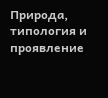Природа, типология и проявление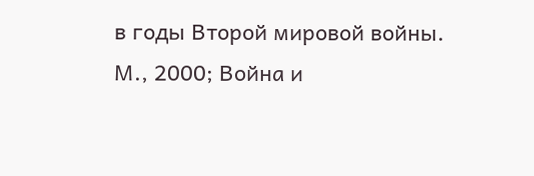в годы Второй мировой войны.
М., 2000; Война и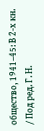общество, 1941–45: В 2-х кн. / Под ред. Г. Н.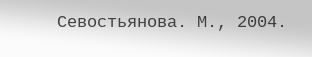Севостьянова. М., 2004.